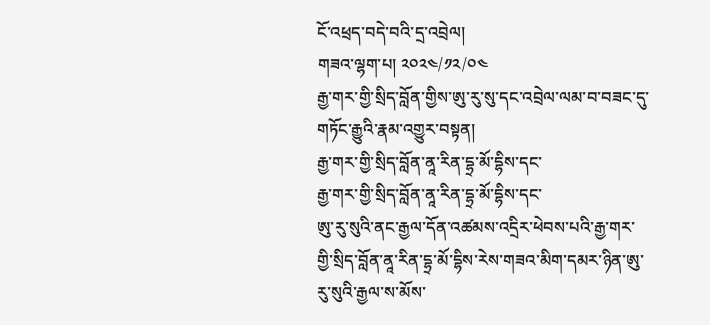ངོ་འཕྲད་བདེ་བའི་དྲ་འབྲེལ།
གཟའ་ལྷག་པ། ༢༠༢༤/༡༢/༠༤
རྒྱ་གར་གྱི་སྲིད་བློན་གྱིས་ཨུ་རུ་སུ་དང་འབྲེལ་ལམ་བ་བཟང་དུ་གཏོང་རྒྱུའི་རྣམ་འགྱུར་བསྟན།
རྒྱ་གར་གྱི་སྲིད་བློན་ནཱ་རིན་དྷྲ་མོ་དྷིས་དང་
རྒྱ་གར་གྱི་སྲིད་བློན་ནཱ་རིན་དྷྲ་མོ་དྷིས་དང་
ཨུ་རུ་སུའི་ནང་རྒྱལ་དོན་འཚམས་འདྲིར་ཕེབས་པའི་རྒྱ་གར་གྱི་སྲིད་བློན་ནཱ་རིན་དྷྲ་མོ་དྷིས་རེས་གཟའ་མིག་དམར་ཉིན་ཨུ་རུ་སུའི་རྒྱལ་ས་མོས་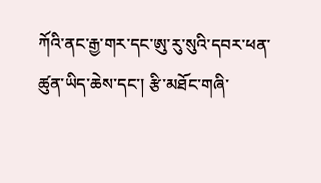ཀོའི་ནང་རྒྱ་གར་དང་ཨུ་རུ་སུའི་དབར་ཕན་ཚུན་ཡིད་ཆེས་དང་། རྩི་མཐོང་གཞི་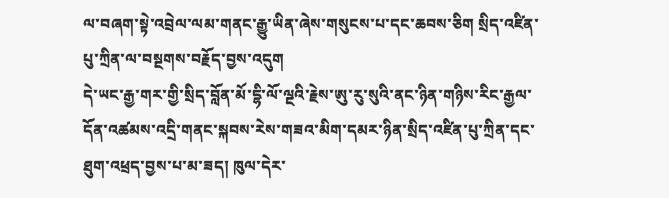ལ་བཞག་སྟེ་འབྲེལ་ལམ་གནང་རྒྱུ་ཡིན་ཞེས་གསུངས་པ་དང་ཆབས་ཅིག སྲིད་འཛིན་པུ་ཀྲིན་ལ་བསྔགས་བརྗོད་བྱས་འདུག
དེ་ཡང་རྒྱ་གར་གྱི་སྲིད་བློན་མོ་དྷི་ལོ་ལྔའི་རྗེས་ཨུ་རུ་སུའི་ནང་ཉིན་གཉིས་རིང་རྒྱལ་དོན་འཚམས་འདྲི་གནང་སྐབས་རེས་གཟའ་མིག་དམར་ཉིན་སྲིད་འཛིན་པུ་ཀྲིན་དང་ཐུག་འཕྲད་བྱས་པ་མ་ཟད། ཁུལ་དེར་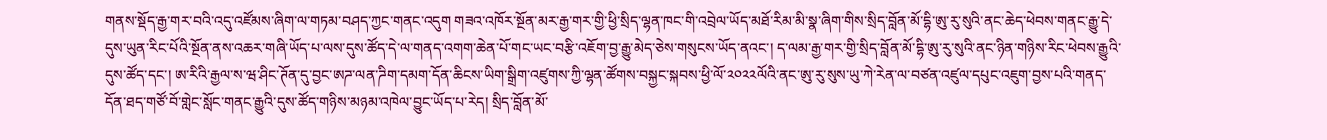གནས་སྡོད་རྒྱ་གར་བའི་འདུ་འཛོམས་ཞིག་ལ་གཏམ་བཤད་ཀྱང་གནང་འདུག གཟའ་འཁོར་སྔོན་མར་རྒྱ་གར་གྱི་ཕྱི་སྲིད་ལྷན་ཁང་གི་འབྲེལ་ཡོད་མཐོ་རིམ་མི་སྣ་ཞིག་གིས་སྲིད་བློན་མོ་དྷི་ཨུ་རུ་སུའི་ནང་ཆེད་ཕེབས་གནང་རྒྱུ་དེ་དུས་ཡུན་རིང་པོའི་སྔོན་ནས་འཆར་གཞི་ཡོད་པ་ལས་དུས་ཚོད་དེ་ལ་གནད་འགག་ཆེན་པོ་གང་ཡང་བརྩི་འཇོག་བྱ་རྒྱུ་མེད་ཅེས་གསུངས་ཡོད་ནའང་། ད་ལམ་རྒྱ་གར་གྱི་སྲིད་བློན་མོ་དྷི་ཨུ་རུ་སུའི་ནང་ཉིན་གཉིས་རིང་ཕེབས་རྒྱུའི་དུས་ཚོད་དང་། ཨ་རིའི་རྒྱལ་ས་ཝ་ཤིང་ཊོན་དུ་བྱང་ཨཌ་ལན་ཌིག་དམག་དོན་ཆིངས་ཡིག་སྒྲིག་འཛུགས་ཀྱི་ལྷན་ཚོགས་བསྐྱང་སྐབས་ཕྱི་ལོ་༢༠༢༢ལོའི་ནང་ཨུ་རུ་སུས་ཡུ་ཀེ་རེན་ལ་བཙན་འཛུལ་དཔུང་འཇུག་བྱས་པའི་གནད་དོན་ཐད་གཙོ་བོ་གླེང་སློང་གནང་རྒྱུའི་དུས་ཚོད་གཉིས་མཉམ་འཁེལ་བྱུང་ཡོད་པ་རེད། སྲིད་བློན་མོ་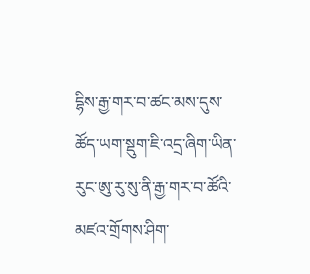དྷིས་རྒྱ་གར་བ་ཚང་མས་དུས་ཚོད་ཡག་སྡུག་ཇི་འདྲ་ཞིག་ཡིན་རུང་ཨུ་རུ་སུ་ནི་རྒྱ་གར་བ་ཚོའི་མཛའ་གྲོགས་ཤིག་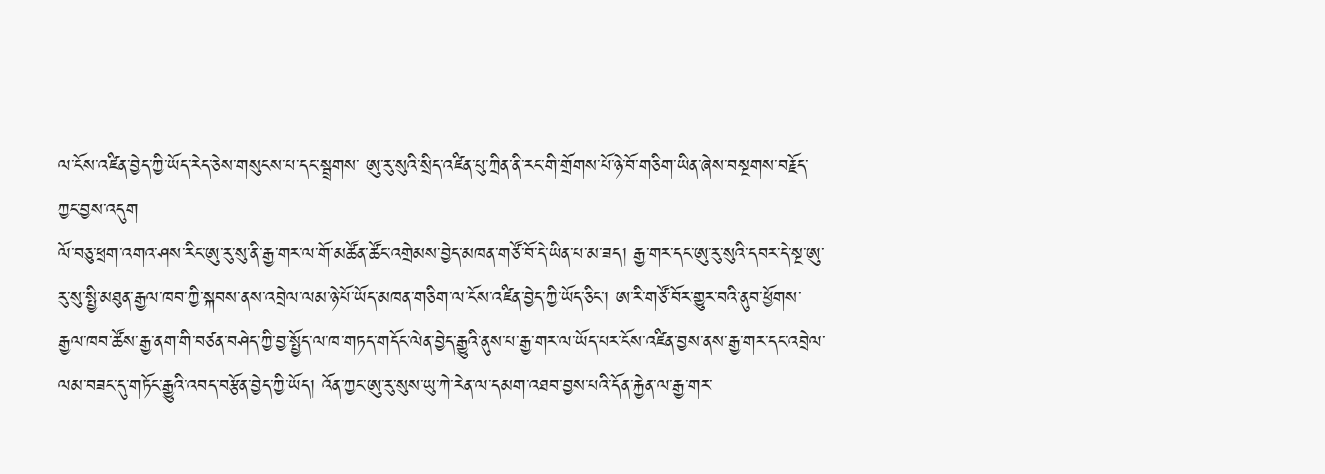ལ་ངོས་འཛིན་བྱེད་ཀྱི་ཡོད་རེད་ཅེས་གསུངས་པ་དང་སྦྲགས་ ཨུ་རུ་སུའི་སྲིད་འཛིན་པུ་ཀྲིན་ནི་རང་གི་གྲོགས་པོ་ཉེ་བོ་གཅིག་ཡིན་ཞེས་བསྔགས་བརྗོད་ཀྱང་བྱས་འདུག
ལོ་བཅུ་ཕྲག་འགའ་ཤས་རིང་ཨུ་རུ་སུ་ནི་རྒྱ་གར་ལ་གོ་མཚོན་ཚོང་འགྲེམས་བྱེད་མཁན་གཙོ་བོ་དེ་ཡིན་པ་མ་ཟད། རྒྱ་གར་དང་ཨུ་རུ་སུའི་དབར་དེ་སྔ་ཨུ་རུ་སུ་སྤྱི་མཐུན་རྒྱལ་ཁབ་ཀྱི་སྐབས་ནས་འབྲེལ་ལམ་ཉེ་པོ་ཡོད་མཁན་གཅིག་ལ་ངོས་འཛིན་བྱེད་ཀྱི་ཡོད་ཅིང་། ཨ་རི་གཙོ་བོར་གྱུར་བའི་ནུབ་ཕྱོགས་རྒྱལ་ཁབ་ཚོས་རྒྱ་ནག་གི་བཙན་བཤེད་ཀྱི་བྱ་སྤྱོད་ལ་ཁ་གཏད་གདོང་ལེན་བྱེད་རྒྱུའི་ནུས་པ་རྒྱ་གར་ལ་ཡོད་པར་ངོས་འཛིན་བྱས་ནས་རྒྱ་གར་དང་འབྲེལ་ལམ་བཟང་དུ་གཏོང་རྒྱུའི་འབད་བརྩོན་བྱེད་ཀྱི་ཡོད། འོན་ཀྱང་ཨུ་རུ་སུས་ཡུ་ཀེ་རེན་ལ་དམག་འཐབ་བྱས་པའི་དོན་རྐྱེན་ལ་རྒྱ་གར་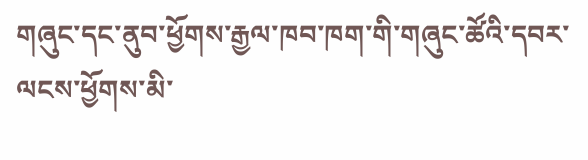གཞུང་དང་ནུབ་ཕྱོགས་རྒྱལ་ཁབ་ཁག་གི་གཞུང་ཚོའི་དབར་ལངས་ཕྱོགས་མི་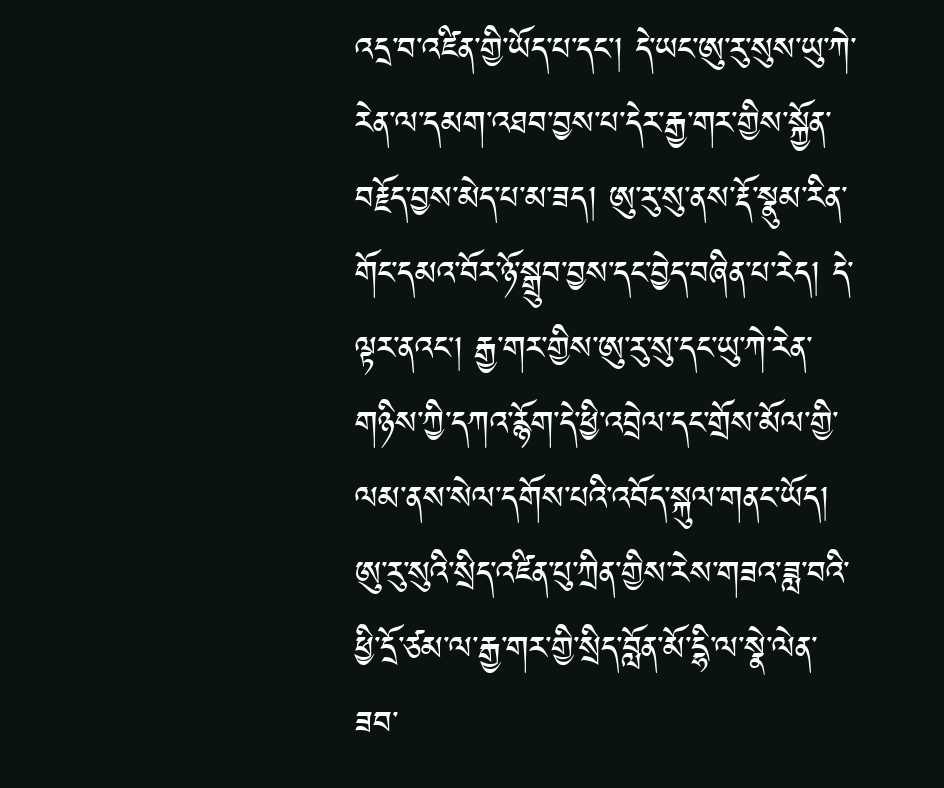འདྲ་བ་འཛིན་གྱི་ཡོད་པ་དང་། དེ་ཡང་ཨུ་རུ་སུས་ཡུ་ཀེ་རེན་ལ་དམག་འཐབ་བྱས་པ་དེར་རྒྱ་གར་གྱིས་སྐྱོན་བརྗོད་བྱས་མེད་པ་མ་ཟད། ཨུ་རུ་སུ་ནས་རྡོ་སྣུམ་རིན་གོང་དམའ་བོར་ཉོ་སྒྲུབ་བྱས་དང་བྱེད་བཞིན་པ་རེད། དེ་ལྟར་ནའང། རྒྱ་གར་གྱིས་ཨུ་རུ་སུ་དང་ཡུ་ཀེ་རེན་གཉིས་ཀྱི་དཀའ་རྙོག་དེ་ཕྱི་འབྲེལ་དང་གྲོས་མོལ་གྱི་ལམ་ནས་སེལ་དགོས་པའི་འབོད་སྐུལ་གནང་ཡོད།
ཨུ་རུ་སུའི་སྲིད་འཛིན་པུ་ཀྲིན་གྱིས་རེས་གཟའ་ཟླ་བའི་ཕྱི་དྲོ་ཙམ་ལ་རྒྱ་གར་གྱི་སྲིད་བློན་མོ་དྷི་ལ་སྣེ་ལེན་ཟབ་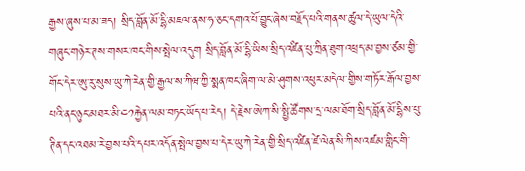རྒྱས་ཞུས་པ་མ་ཟད། སྲིད་བློན་མོ་དྷི་མཇལ་ནས་ཧ་ཅང་དགའ་པོ་བྱུང་ཞེས་བརྗོད་པའི་གནས་ཚུལ་དེ་ཡུལ་དེའི་གཞུང་གཉེར་ཊས་གསར་ཁང་གིས་སྤེལ་འདུག སྲིད་བློན་མོ་དྷི་ཡིས་སྲིད་འཛིན་པུ་ཀྲིན་ཐུག་འཕྲད་མ་བྱས་ཙམ་གྱི་གོང་དེར་ཨུ་རུ་སུས་ཡུ་ཀེ་རེན་གྱི་རྒྱལ་ས་ཀིཝ་ཀྱི་སྨན་ཁང་ཞིག་ལ་མེ་ཤུགས་འཕུར་མདེལ་གྱིས་གཏོར་རྒོལ་བྱས་པའི་ནང་ཉུང་མཐར་མི་༤༡རྐྱེན་ལམ་བཏང་ཡོད་པ་རེད། དེ་རྗེས་ཨེཀ་སི་སྤྱི་ཚོགས་དྲ་ལམ་ཐོག་སྲིད་བློན་མོ་དྷིས་པུ་ཊིན་དང་འཐམ་རེ་བྱས་པའི་དཔར་འདོན་སྤེལ་བྱས་པ་དེར་ཡུ་ཀེ་རེན་གྱི་སྲིད་འཛིན་ཛེ་ལེན་སི་ཀིས་འཛམ་གླིང་གི་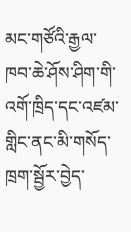མང་གཙོའི་རྒྱལ་ཁབ་ཆེ་ཤོས་ཤིག་གི་འགོ་ཁྲིད་དང་འཛམ་གླིང་ནང་མི་གསོད་ཁྲག་སྦྱོར་བྱེད་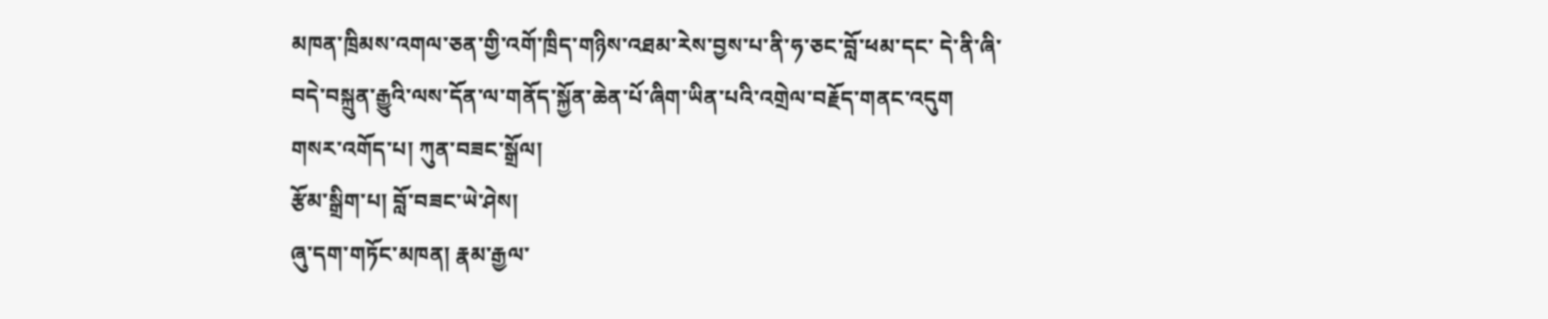མཁན་ཁྲིམས་འགལ་ཅན་གྱི་འགོ་ཁྲིད་གཉིས་འཐམ་རེས་བྱས་པ་ནི་ཧ་ཅང་བློ་ཕམ་དང་ དེ་ནི་ཞི་བདེ་བསྐྲུན་རྒྱུའི་ལས་དོན་ལ་གནོད་སྐྱོན་ཆེན་པོ་ཞིག་ཡིན་པའི་འགྲེལ་བརྗོད་གནང་འདུག
གསར་འགོད་པ། ཀུན་བཟང་སྒྲོལ།
རྩོམ་སྒྲིག་པ། བློ་བཟང་ཡེ་ཤེས།
ཞུ་དག་གཏོང་མཁན། རྣམ་རྒྱལ་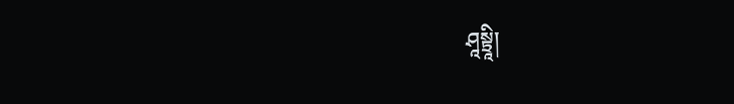ཤཱསྟྲཱི།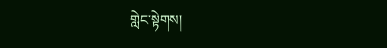གླེང་སྟེགས།